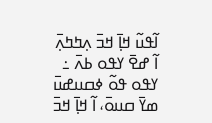ߊ߬ߟߎ߬ ߞߊ߲߫ ߞߏ߫ ߍ߲ߤߤߍ߲߫ ߊ߬ ߝߐ߫ ߌߟߋ ߕߍ߫ ߸ ߌߟߋ ߟߋ߬ ߦߛߎߝߎ߫ ߘߌ߫ ߛߎߋ߫، ߊ߬ ߞߊ߲߫ ߞߏ߫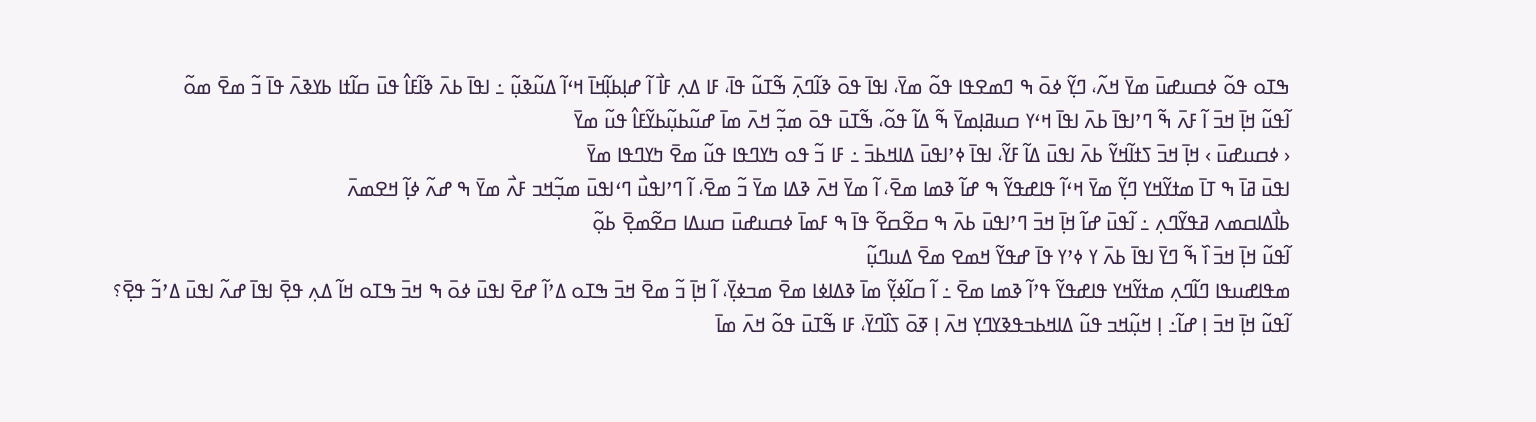ߒߠߋ ߟߋ߬ ߦߛߎߝߎ߫ ߘߌ߫ ߞߍ߬، ߣߌ߲߬ ߦߋ߫ ߒ ߣߘߐߟߊ ߟߋ߬ ߘߌ߫، ߊߟߊ߫ ߟߋ߫ ߢߊ߬ߣߍ߲߫ ߒ߬ߠߎ߬ ߟߊ߫، ߓߊ ߡߍ߲ ߓߊ߯ ߊ߬ ߝߊ߲ߕߊ߲߬ߞߊ߫ ߞߵߊ߬ ߡߎ߬ߢߎ߲߬ ߸ ߊߟߊ߫ ߕߍ߫ ߢߊ߬ߓߊ߮ ߟߎ߫ ߛߊ߬ߙߊ ߕߌߢߍ߫ ߟߊ߫ ߏ߬ ߘߐ߫ ߘߋ߬
ߊ߬ߟߎ߬ ߞߊ߲߫ ߞߏ߫ ߊ߬ ߓߍ߫ ߒ߬ ߣߴߊߟߊ߫ ߕߍ߫ ߊߟߊ߫ ߞߵߌ ߛߎߥߊ߲ߘߌ߫ ߒ߬ ߡߊ߬ ߟߋ߬، ߒ߬ߠߎ߫ ߟߋ߫ ߘߏ߲߬ ߞߍ߫ ߘߊ߫ ߝߎ߬ߕߎ߲߬ߕߌ߬ߓߊ߮ ߟߎ߬ ߘߌ߫
‹ ߦߛߎߝߎ߫ › ߞߊ߲߫ ߞߏ߫ ߖߙߊ߬ߞߌ߬ ߕߍ߫ ߊߟߎ߫ ߡߊ߬ ߓߌ߬، ߊߟߊ߫ ߦߴߊߟߎ߫ ߡߊߞߕߏ߫ ߸ ߓߊ ߏ߬ ߟߋ ߤߌߣߟߊ ߟߎ߬ ߘߐ߫ ߤߌߣߟߊ ߘߌ߫
ߊߟߎ߫ ߥߊ߫ ߒ ߠߊ߫ ߘߙߌ߬ߞߌ ߣߌ߲߬ ߘߌ߫ ߞߵߊ߬ ߟߊߝߟߌ߬ ߒ ߝߊ߬ ߢߘߊ ߘߐ߫، ߊ߬ ߘߌ߫ ߞߍ߫ ߢߡߊ ߘߌ߫ ߏ߬ ߘߐ߫، ߊ߬ ߣߴߊߟߎ߯ ߣߵߊߟߎ߫ ߘߏ߲߬ߞߏ ߓߍ߯ ߘߌ߫ ߒ ߝߍ߬ ߦߊ߲߬ ߞߐߘߍ߫
ߕߊ߯ߡߊߛߘߍ ߥߟߌ߬ߣߍ߲ ߸ ߊ߬ߟߎ߫ ߝߊ߬ ߞߊ߲߫ ߞߏ߫ ߣߴߊߟߎ߫ ߕߍ߫ ߒ ߛߐ߬ߛߐ߬ ߟߊ߫ ߒ ߓߘߊ߫ ߦߛߎߝߎ߫ ߛߎߡߊ ߛߐ߬ߘߐ߲߫ ߕߋ߲߬
ߊ߬ߟߎ߬ ߞߊ߲߫ ߞߏ߫ ߊ߰ ߒ߬ ߣߌ߫ ߊߟߊ߫ ߕߍ߫ ߌ ߦߴߌ ߟߊ߫ ߝߟߌ߬ ߞߘߐ ߘߐ߫ ߡߎߣߎ߲߬
ߘߟߊߝߎߟߊ ߣߊ߬ߣߍ߲ ߘߙߌ߬ߞߌ ߟߊߝߟߌ߬ ߟߴߊ߬ ߢߘߊ ߘߐ߫ ߸ ߊ߬ ߛߊ߬ߦߌ߲߬ ߘߊ߫ ߢߡߊߦߊ ߘߐ߫ ߘߏߦߌ߲߫، ߊ߬ ߞߊ߲߫ ߏ߬ ߘߐ߫ ߞߏ߫ ߒߠߋ ߡߴߊ߬ ߝߐ߫ ߊߟߎ߫ ߦߋ߫ ߒ ߞߏ߫ ߒߠߋ ߞߊ߬ ߡߍ߲ ߟߐ߲߫ ߊߟߊ߫ ߝߍ߬ ߊߟߎ߫ ߡߴߏ߬ ߟߐ߲߫؟
ߊ߬ߟߎ߬ ߞߊ߲߫ ߞߏ߫ ߊ߲ ߝߊ߬߸ ߊ߲ ߞߎ߲߬ߞߏ ߟߎ߬ ߡߊߞߕߏߟߢߌߣߌ߲ ߞߍ߫ ߊ߲ ߧߋ߫ ߖߊ߰ߣߌ߫، ߓߊ ߒ߬ߠߎ߫ ߟߋ߬ ߞߍ߫ ߘߊ߫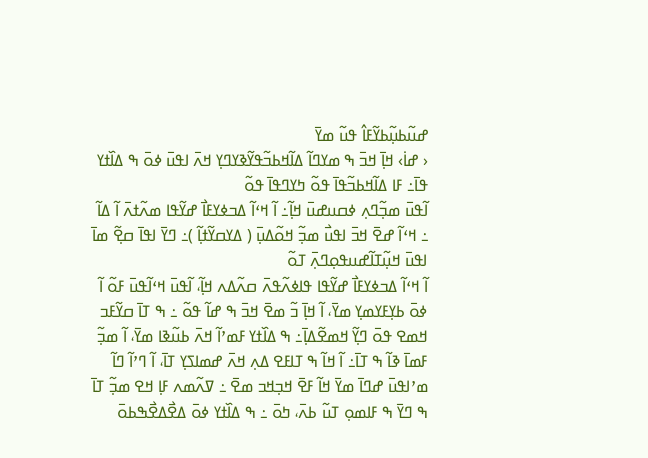ߝߎ߬ߕߎ߲߬ߕߌ߬ߓߊ߮ ߟߎ߬ ߘߌ߫
‹ ߝߊ߭› ߞߊ߲߫ ߞߏ߫ ߒ ߘߌߣߊ߬ ߡߊ߬ߞߕߏ߬ߟߌ߬ߢߌߣߌ߲ ߞߍ߫ ߊߟߎ߫ ߦߋ߫ ߒ ߡߊ߰ߙߌ ߟߊ߫߸ ߓߊ ߡߊ߬ߞߕߏ߬ߟߊ߫ ߟߋ߬ ߤߌߣߟߊ߫ ߟߋ߬
ߊ߬ߟߎ߫ ߘߏ߲߬ߣߍ߲ ߦߛߎߝߎ߫ ߞߊ߲߬߸ ߊ߬ ߞߵߊ߬ ߡߏߦߌߓߊ߯ ߝߌ߬ߟߊ ߘߍ߬ߙߍ߫ ߊ߬ ߡߊ߬ ߸ ߞߵߊ߬ ߝߐ߫ ߞߏ߫ ߊߟߎ߯ ߘߏ߲߬ ߞߋ߬ߡߎ߲߫ ( ߡߌߛߌ߬ߙߊ߲߬ )߸ ߣߌ߫ ߊߟߊ߫ ߛߐ߲߬ ߘߊ߫ ߊߟߎ߫ ߞߎ߲߬ߠߊ߬ߝߎߟߋ߲ߣߍ߲߫ ߠߋ߬
ߊ߬ ߞߵߊ߬ ߡߏߦߌߓߊ߯ ߝߌ߬ߟߊ ߟߊߦߍ߬ߟߍ߫ ߛߍ߬ߡߍ ߞߊ߲߬، ߊ߬ߟߎ߫ ߞߵߊ߬ߟߎ߫ ߓߋ߬ ߊ߬ ߦߋ߫ ߕߌ߲ߓߌߘߌ߲ ߘߌ߫، ߊ߬ ߞߊ߲߫ ߏ߬ ߘߐ߫ ߞߏ߫ ߒ ߝߊ߬ ߟߋ߬ ߸ ߒ ߠߊ߫ ߛߌ߬ߓߏ ߞߘߐ ߟߋ߫ ߣߌ߲߬ ߞߘߐ߬ߡߊ߲߫߸ ߒ ߡߊ߰ߙߌ ߓߘߴߊ߬ ߞߍ߫ ߕߎ߬ߢߊ ߘߌ߫، ߊ߬ ߘߏ߲߬ ߓߘߊ߫ ߢߊ߬ ߒ ߠߊ߫߸ ߊ߬ ߞߊ߬ ߒ ߠߊߓߐ ߡߍ߲ ߞߍ߫ ߝߘߊߖߌ߲ ߠߊ߫، ߊ߬ ߣߴߊ߬ ߣߊ߬ ߘߴߊߟߎ߫ ߝߣߊ߫ ߘߌ߫ ߞߊ߬ ߓߐ߫ ߞߏ߲ߞߏ ߘߐ߫ ߸ ߜߍ߬ߘߍ ߓߊ߲ ߞߐ ߘߏ߲߬ ߠߊ߫ ߒ ߣߌ߫ ߒ ߓߊߘߋ߲ ߠߎ߬ ߕߍ߫، ߤߋ߫ ߸ ߒ ߡߊ߰ߙߌ ߦߋ߫ ߡߐ߯ߡߐ߯ߒߕߋ߫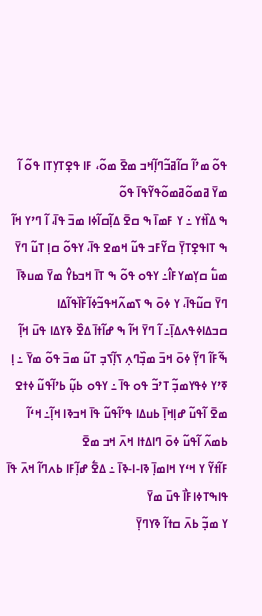ߟߋ߬ ߘߴߊ߬ ߛߊ߬ߥߏ߬ߣߊ߲߬ߞߏ ߘߐ߫ ߘߋ߬، ߓߊ ߟߐ߲ߠߌ߲ߠߊ ߟߋ߬ ߊ߬ ߘߌ߫ ߥߘߋ߬ߥߘߋ߬ߟߌ߬ߟߊ߫ ߟߋ߬
ߒ ߡߊ߰ߙߌ ߸ ߌ ߓߘߊ߫ ߒ ߛߐ߫ ߡߊ߲߬ߛߊ߬ߦߊ ߘߏ߫ ߟߊ߫، ߊ߬ ߣߴߌ ߞߊ߬ ߒ ߠߊߟߐ߲ߠߌ߲߫ ߛߌ߬ߓߏ ߟߎ߬ ߞߘߐ ߟߊ߫، ߌߟߋ߬ ߛߊ߲ ߠߎ߬ ߣߌ߫ ߘߎ߱ ߛߌ߲ߘߌߓߊ߮߸ ߌߟߋ ߟߋ߬ ߒ ߠߊ߫ ߞߏߕߌ߮ ߘߌ߫ ߘߎߢߊ߫ ߣߌ߫ ߛߎ߬ߟߊ߫، ߌ ߦߋ߫ ߒ ߖߘߍ߬ߞߟߏ߬ߦߊ߬ߓߊ߰ߟߊ߬ߡߊ ߛߏߡߊߦߟߍߡߊ߲߫߸ ߊ߬ ߣߌ߫ ߞߊ߬ ߒ ߝߊ߬ߙߊ߫ ߡߐ߰ ߢߌߡߊ ߟߎ߫ ߞߊ߲߬
ߒ߬ߓߊ߬ ߣߌ߲߬ ߦߋ߫ ߞߏ߫ ߘߏ߲߰ߣߍ߲ ߖߊ߲߬ߖߏ߲ ߠߎ߬ ߘߏ߫ ߟߋ߬ ߘߌ߫ ߸ ߊ߲ ߧߴߌ ߦߟߌߘߏ߲߬ ߠߴߏ߬ ߟߋ ߟߊ߫ ߸ ߌߟߋ ߕߎ߲߬ ߕߴߊ߬ߟߎ߬ ߦߙߐ ߘߐ߫ ߊ߬ߟߎ߬ ߝߊ߲ߞߊ߲߫ ߕߎߡߊ ߟߴߊ߬ߟߎ߬ ߟߊ߫ ߞߏߢߊ ߞߊ߲߬߸ ߞߵߊ߬ ߕߘߍ߬ ߊ߬ߟߎ߬ ߦߋ߫ ߣߊߡߙߊ ߞߍ߫ ߞߏ ߘߐ߫
ߓߊ߬ߙߌ߬ ߌ ߞߵߌ ߞߊߘߊ߲߫ ߢߊ-ߊ-ߢߊ߫ ߸ ߡߐ߱ ߝߊ߲߬ߓߊ ߕߍߣߊ߬ ߞߍ߫ ߟߊ߫ ߟߊߒߠߦߊߓߊ߯ ߟߎ߫ ߘߌ߫
ߌ ߘߏ߲߬ ߕߍ߫ ߛߙߊ߬ ߢߌߣߌ߲߫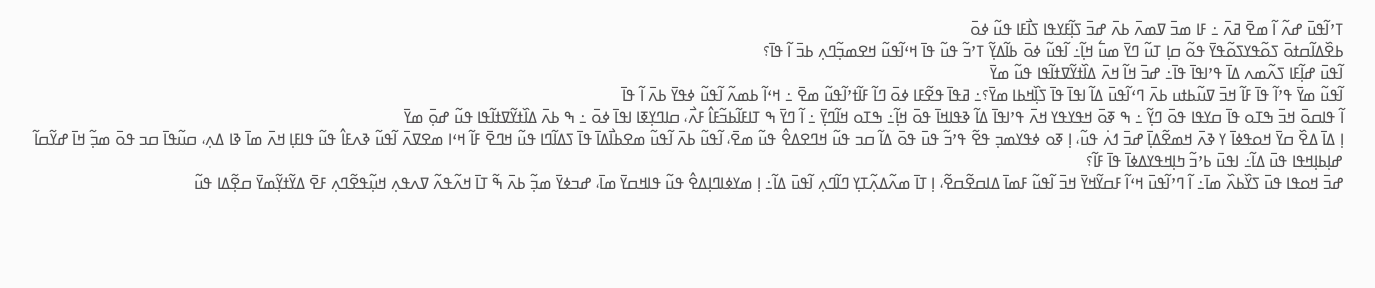ߠߴߊ߬ߟߎ߫ ߝߍ߬ ߊ߬ ߘߐ߫ ߥߍ߫ ߸ ߓߊ ߘߏ߫ ߜߘߍ߫ ߕߍ߫ ߝߏ߫ ߖߊ߲߬ߓߌߟߊ ߖߊ߯ߓߊ ߟߎ߬ ߦߋ߫
ߕߐ߰ߡߊ߬ߛߙߋ߫ ߖߋ߬ߟߌߖߋ߬ߟߌ߫ ߟߋ߬ ߛߊ߲ ߠߎ߬ ߣߌ߫ ߘߎ߱ ߞߊ߲߬߸ ߊ߬ߟߎ߬ ߦߋ߫ ߕߊ߬ߡߌ߲߬ ߠߴߏ߬ ߟߎ߬ ߟߊ߫ ߞߵߊ߬ߟߎ߬ ߞߐߘߏ߲߬ߣߍ߲ ߕߏ߫ ߊ߬ ߟߊ߫؟
ߊ߬ߟߎ߫ ߝߊ߲߬ߓߊ ߖߍ߬ߘߍ ߡߊ߫ ߟߴߊߟߊ߫ ߟߊ߫߸ ߝߏ߫ ߞߊ߬ ߞߍ߫ ߡߊ߰ߙߌ߬ߜߙߊ߬ߟߊ ߟߎ߬ ߘߌ߫
ߊ߬ߟߎ߬ ߘߌ߫ ߟߴߊ߬ ߟߊ߫ ߓߊ߬ ߞߏ߫ ߜߎ߬ߕߙߎ ߕߍ߫ ߣߵߊ߬ߟߎ߫ ߡߊ߬ ߊߟߊ߫ ߟߊ߫ ߖߊ߲߰ߞߕߊ ߘߌ߫؟߸ ߥߟߊ߫ ߟߐ߬ߓߊ ߦߋ߫ ߣߊ߬ ߓߊ߬ߙߴߊ߬ߟߎ߬ ߘߐ߫ ߸ ߞߵߊ߬ ߕߘߍ߬ ߊ߬ߟߎ߬ ߦߟߌ߫ ߕߍ߫ ߊ߬ ߟߊ߫
ߊ߬ ߟߊߛߋ߫ ߞߏ߫ ߒߠߋ ߟߊ߫ ߛߌߟߊ ߟߋ߫ ߣߌ߲߬ ߸ ߒ ߧߋ߫ ߞߟߌߟߌ ߞߍ߫ ߟߴߊߟߊ߫ ߡߊ߬ ߢߟߊߞߊ߫ ߟߋ߫ ߞߊ߲߬߸ ߒߠߋ ߞߊ߬ߣߌ߲߫ ߸ ߊ߬ ߣߌ߫ ߒ ߠߊߓߊ߬ߕߏ߬ߓߊ߮ ߓߍ߯، ߛߊߣߌ߲ߧߊ ߊߟߊ߫ ߦߋ߫ ߸ ߒ ߕߍ߫ ߡߊ߰ߙߌ߬ߜߙߊ߬ߟߊ ߟߎ߬ ߝߋ߲߫ ߘߌ߫
ߊ߲ ߡߊ߫ ߡߐ߰ ߛߌ߫ ߞߋߟߦߊ߫ ߌ ߢߍ߫ ߞߘߐ߬ߡߊ߲߫ ߝߏ߫ ߗߍ߭ ߟߎ߬، ߊ߲ ߧߋ ߦߟߌߘߏ߲ ߟߐ߬ ߟߴߏ߬ ߟߎ߫ ߟߋ߫ ߡߊ߬ ߛߏ ߟߎ߬ ߞߣߐߡߐ߮ ߟߎ߬ ߘߐ߫، ߊ߬ߟߎ߬ ߕߍ߫ ߊ߬ߟߎ߬ ߘߐߕߊ߯ߡߊ߫ ߟߊ߫ ߖߡߊ߬ߣߊ ߟߎ߬ ߞߣߐ߫ ߓߊ߬ ߞߵߊ ߘߐߜߍ߫ ߊ߬ߟߎ߬ ߢߍߓߊ߮ ߟߎ߬ ߟߊߓߊ߲ ߞߍ߫ ߘߊ߫ ߢߊ ߡߍ߲، ߛߎ߬ߟߊ߫ ߛߏ ߟߋ߫ ߘߏ߲߬ ߞߊ߫ ߝߌ߬ߛߊ߬ ߝߊ߲ߕߊ߲ߞߟߊ ߟߎ߫ ߡߊ߬߸ ߊߟߎ߫ ߕߴߏ߬ ߤߊ߲ߞߟߌߡߦߊ߫ ߟߊ߫ ߓߊ߬؟
ߝߏ߫ ߞߋߟߊ ߟߎ߫ ߖߌ߰ߕߍ߰ ߘߊ߫߸ ߊ߬ ߣߴߊ߬ߟߎ߫ ߞߵߊ߬ ߓߛߌ߬ߞߌ߫ ߞߏ߫ ߊ߬ߟߎ߬ ߓߘߊ߫ ߡߊߛߐ߬ߛߐ߬، ߊ߲ ߠߊ߫ ߘߍ߬ߡߍ߲߬ߠߌ߲ ߣߊ߬ߣߍ߲ ߊ߬ߟߎ߫ ߡߊ߬߸ ߊ߲ ߘߌߦߊߣߊ߲ߡߐ߮ ߟߎ߬ ߟߊߞߛߌ߫ ߘߊ߫، ߝߏߦߌ߫ ߘߏ߲߬ ߕߍ߫ ߒ߬ ߠߊ߫ ߞߍ߬ߟߍ߬ ߜߍߟߍ߲ ߞߎ߲߬ߟߐ߬ߣߍ߲ ߓߐ߫ ߡߌ߬ߙߌ߲߬ߘߌ߫ ߛߐ߲߬ߡߊ ߟߎ߬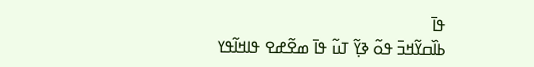ߟߊ߫
ߕߊ߰ߛߌ߬ߞߏ߫ ߟߋ߬ ߢߌ߲߬ ߠߎ߬ ߟߊ߫ ߘߐ߬ߝߐ ߟߊߞߊ߬ߟߌ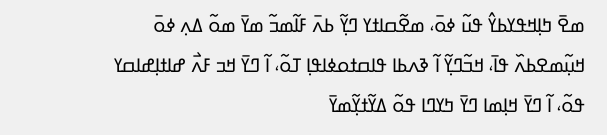ߘߐ߫ ߤߊ߲ߞߟߌߕߌ߮ ߟߎ߬ ߦߋ߫، ߘߐ߬ߛߊߙߌ ߣߌ߲߬ ߕߍ߫ ߓߊ߬ߘߏ߬ ߘߌ߫ ߘߋ߬ ߡߍ߲ ߦߋ߫ ߞߎ߲߬ߘߐߕߍ߰ ߟߊ߫، ߞߏ߬ߣߌ߲߬ ߊ߬ ߢߍߕߊ ߟߊߛߙߋߦߊߟߊ߲ ߠߋ߬، ߊ߬ ߣߌ߫ ߞߏ ߓߍ߯ ߝߊߙߊ߲ߝߊߛߌ ߟߋ߬، ߊ߬ ߣߌ߫ ߞߊ߲ߘߊ ߣߌ߫ ߤߌߣߊ ߟߋ߬ ߡߌ߬ߙߌ߲߬ߘߌ߫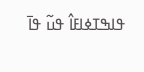ߟߊߒߠߦߊߓߊ߮ ߟߎ߬ ߟߊ߫